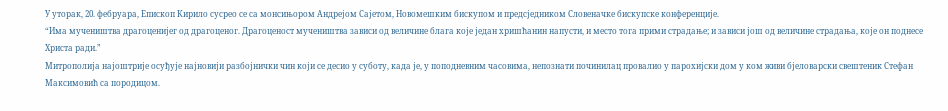У уторак, 20. фебруара, Епископ Кирило сусрео се са монсињором Андрејом Сајетом, Новомешким бискупом и предсједником Словеначке бискупске конференције.
“Има мучеништва драгоценијег од драгоценог. Драгоценост мучеништва зависи од величине блага које један хришћанин напусти, и место тога прими страдање; и зависи још од величине страдања, које он поднесе Христа ради.”
Митрополија најоштрије осуђује најновији разбојнички чин који се десио у суботу, када је, у поподневним часовима, непознати починилац провалио у парохијски дом у ком живи бјеловарски свештеник Стефан Максимовић са породицом.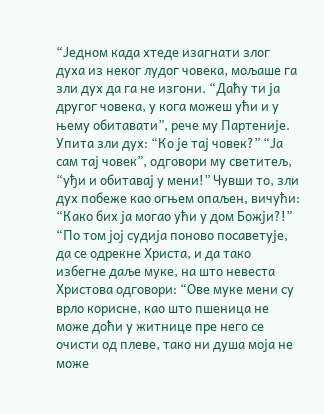“Једном када хтеде изагнати злог духа из неког лудог човека, мољаше га зли дух да га не изгони. “Даћу ти ја другог човека, у кога можеш ући и у њему обитавати”, рече му Партеније. Упита зли дух: “Ко је тај човек?” “Ја сам тај човек”, одговори му светитељ, “уђи и обитавај у мени!” Чувши то, зли дух побеже као огњем опаљен, вичући: “Како бих ја могао ући у дом Божји?!”
“По том јој судија поново посаветује, да се одрекне Христа, и да тако избегне даље муке, на што невеста Христова одговори: “Ове муке мени су врло корисне, као што пшеница не може доћи у житнице пре него се очисти од плеве, тако ни душа моја не може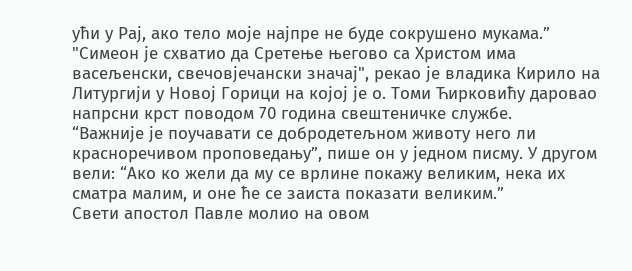ући у Рај, ако тело моје најпре не буде сокрушено мукама.”
"Симеон је схватио да Сретење његово са Христом има васељенски, свечовјечански значај", рекао је владика Кирило на Литургији у Новој Горици на којој је о. Томи Ћирковићу даровао напрсни крст поводом 70 година свештеничке службе.
“Важније је поучавати се добродетељном животу него ли красноречивом проповедању”, пише он у једном писму. У другом вели: “Ако ко жели да му се врлине покажу великим, нека их сматра малим, и оне ће се заиста показати великим.”
Свети апостол Павле молио на овом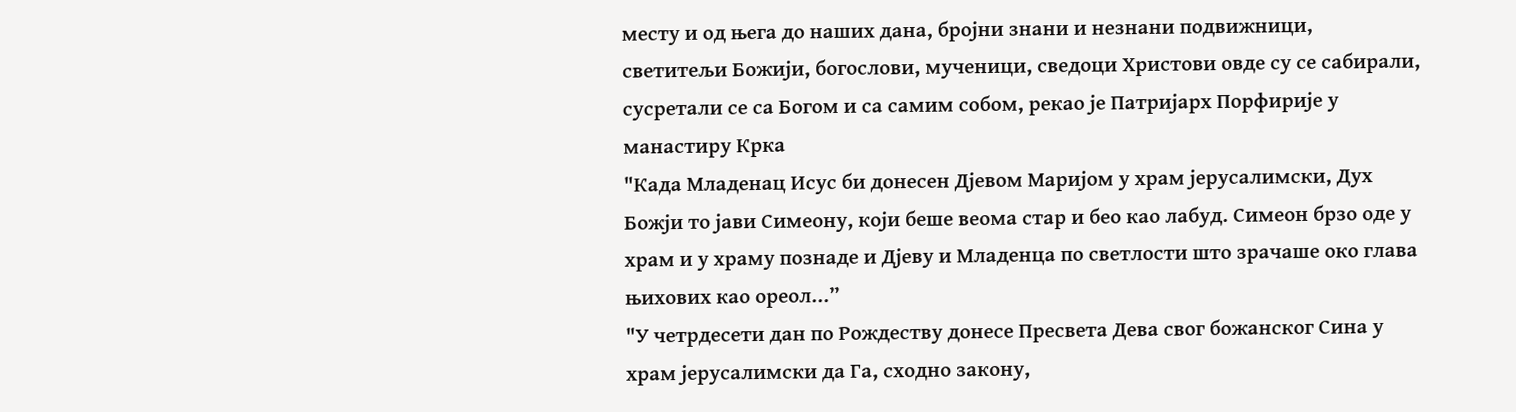месту и од њега до наших дана, бројни знани и незнани подвижници, светитељи Божији, богослови, мученици, сведоци Христови овде су се сабирали, сусретали се са Богом и са самим собом, рекао је Патријарх Порфирије у манастиру Крка
"Када Младенац Исус би донесен Дјевом Маријом у храм јерусалимски, Дух Божји то јави Симеону, који беше веома стар и бео као лабуд. Симеон брзо оде у храм и у храму познаде и Дјеву и Младенца по светлости што зрачаше око глава њихових као ореол...”
"У четрдесети дан по Рождеству донесе Пресвета Дева свог божанског Сина у храм јерусалимски да Га, сходно закону,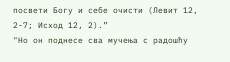посвети Богу и себе очисти (Левит 12, 2-7; Исход 12, 2).”
"Но он поднесе сва мучења с радошћу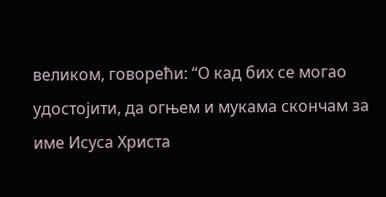великом, говорећи: “О кад бих се могао удостојити, да огњем и мукама скончам за име Исуса Христа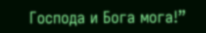Господа и Бога мога!”